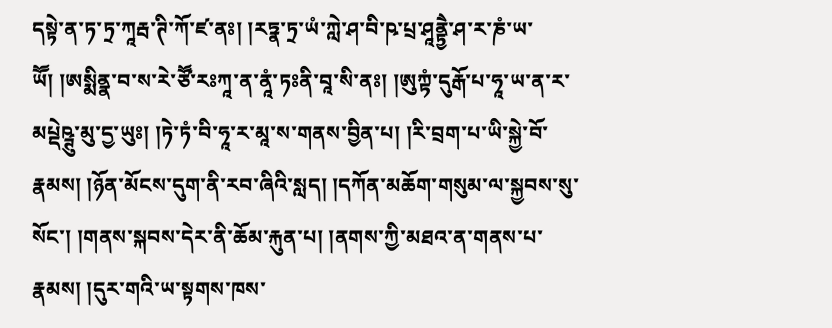དསྟེ་ན་ཏ་ཏྲ་ཀཱརྦ་ཊི་ཀོ་ཛ་ནཿ། །རཏྣ་ཏྲ་ཡཾ་ཀླེ་ཤ་བི་ཥ་པྲ་ཤཱནྟྱཻ་ཤ་ར་ཎཾ་ཡ་ཡཽ། །ཨསྨིནྣ་བ་ས་རེ་ཙཽ་རཿཀཱ་ན་ནཱཾ་ཏཿནི་བཱ་སི་ནཿ། །ཨུཀྟཾ་དུརྒོ་པ་ཧཱ་ཡ་ན་ར་མཔྡེཥྚུ་མུ་དྱ་ཡུཿ། །ཏེ་ཏཾ་བི་ཧཱ་ར་མཱ་ས་གནས་བྱིན་པ། །རི་བྲག་པ་ཡི་སྐྱེ་བོ་རྣམས། །ཉོན་མོངས་དུག་ནི་རབ་ཞིའི་སླད། །དཀོན་མཆོག་གསུམ་ལ་སྐྱབས་སུ་སོང་། །གནས་སྐབས་དེར་ནི་ཆོམ་རྐུན་པ། །ནགས་ཀྱི་མཐའ་ན་གནས་པ་རྣམས། །དུར་གའི་ཡ་སྟགས་ཁས་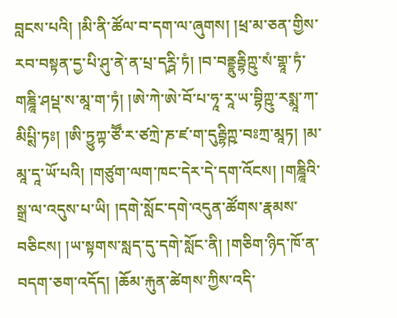བླངས་པའི། །མི་ནི་ཚོལ་བ་དག་ལ་ཞུགས། །ཕྲ་མ་ཅན་གྱིས་རབ་བསྟན་དྱ་པི་ཤུ་ནེ་ན་པྲ་དཪྴི་ཏཾ། །བ་བནྡྷུརྦྷིཀྵུ་སཾ་གྷཱ་ཏཾ་གཎྜཱི་ཤཔྡ་ས་མཱ་ག་ཏཾ། །ཨེ་ཀེ་ཨེ་བོ་པ་ཧཱ་རཱ་ཡ་བྷིཀྵུ་རསྨཱ་ཀ་མིཔྶི་ཏཿ། །ཨི་ཏྱུཀྟ་ཙཽ་ར་ཙཀྲེ་ཎ་ཛ་ག་དུརྦྷིཀྵ་བཿཀྲ་མཱཏ། །མ་མཱ་དཱ་ཡོ་པའི། །གཙུག་ལག་ཁང་དེར་དེ་དག་འོངས། །གཎྜཱིའི་སྒྲ་ལ་འདུས་པ་ཡི། །དགེ་སློང་དགེ་འདུན་ཚོགས་རྣམས་བཅིངས། །ཡ་སྟགས་སླད་དུ་དགེ་སློང་ནི། །གཅིག་ཉིད་ཁོ་ན་བདག་ཅག་འདོད། །ཆོམ་རྐུན་ཚེགས་ཀྱིས་འདི་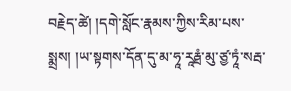བརྗེད་ཚེ། །དགེ་སློང་རྣམས་ཀྱིས་རིམ་པས་སྨྲས། །ཡ་སྟགས་དོན་དུ་མ་ཧཱ་རཱརྠཾ་མུ་ཙྱ་ཏཱཾ་སརྦ་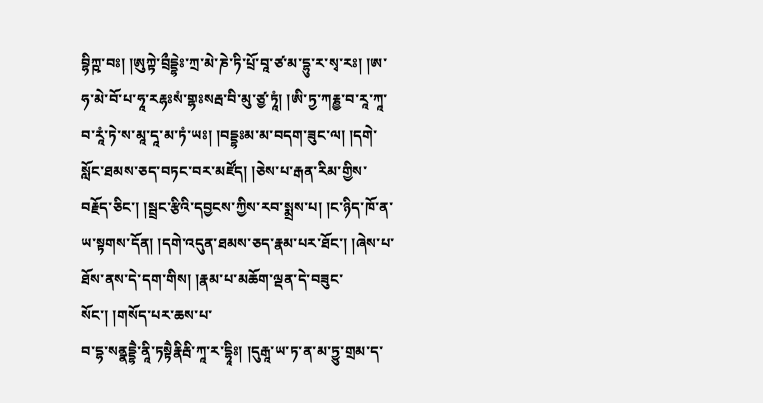བྷིཀྵ་བཿ། །ཨུཀྟེ་བྲྀདྡྷེཿ་ཀྲ་མེ་ཎེ་ཏི་པྲོ་བཱ་ཙ་མ་དྷུ་ར་སྭ་རཿ། །ཨ་ཧ་མེ་བོ་པ་ཧཱ་རརྷཿསཾ་གྷཿསརྦ་བི་མུ་ཙྱ་ཏཱཾ། །ཨི་ཏྱ་ཀརྞྱ་བ་རཱ་ཀཱ་བ་རཱཾ་ཏེ་ས་མཱ་དཱ་མ་ཏཾ་ཡཿ། །བདྡྷཿམ་མ་བདག་ཟུང་ལ། །དགེ་སློང་ཐམས་ཅད་བཏང་བར་མཛོད། །ཅེས་པ་རྒན་རིམ་གྱིས་བརྗོད་ཅིང་། །སྦྲང་རྩིའི་དབྱངས་ཀྱིས་རབ་སྨྲས་པ། །ང་ཉིད་ཁོ་ན་ཡ་སྟགས་དོན། །དགེ་འདུན་ཐམས་ཅད་རྣམ་པར་ཐོང་། །ཞེས་པ་ཐོས་ནས་དེ་དག་གིས། །རྣམ་པ་མཆོག་ལྡན་དེ་བཟུང་སོང་། །གསོད་པར་ཆས་པ་
བ་དྷ་སནྣདྡྷཻ་ནཱི་ཏསྟཻརྣིརྦི་ཀཱ་ར་དྷཱིཿ། །དུརྒཱ་ཡ་ཏ་ན་མ་ཏྱུ་གྲམ་ད་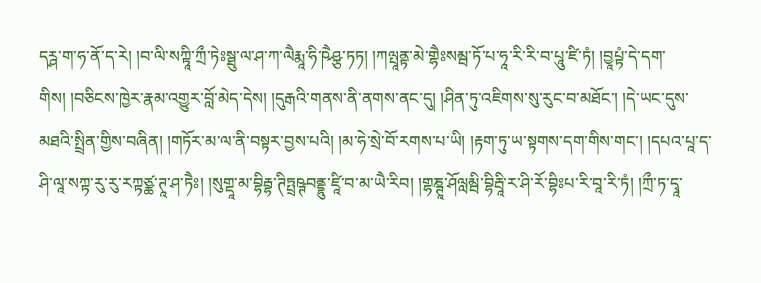དཪྴ་ག་ཧ་ནོ་ད་རེ། །བ་ལི་སཀྟཱི་ཀྲྀ་ཏེཿསྠུ་ལ་ཤ་ཀ་ལཻརྨཱ་ཧི་ཥཻཤྩ་ཏཏ། །ཀལྤཱནྟ་མེ་གྷཻཿསམྦ་ཏོ་པ་ཧཱ་རི་རི་བ་པཱུ་ཛི་ཏཾ། །བྱཱཔྟཾ་དེ་དག་གིས། །བཅིངས་ཁྱེར་རྣམ་འགྱུར་བློ་མེད་དེས། །དུརྒའི་གནས་ནི་ནགས་ནང་དུ། །ཤིན་ཏུ་འཇིགས་སུ་རུང་བ་མཐོང་། །དེ་ཡང་དུས་མཐའི་སྤྲིན་གྱིས་བཞིན། །གཏོར་མ་ལ་ནི་བསྟར་བྱས་པའི། །མ་ཧེ་སྲེ་བོ་རགས་པ་ཡི། །རྟག་ཏུ་ཡ་སྟགས་དག་གིས་གང་། །དཔའ་པཱ་ད་ཤི་ལཱ་སཀྟ་རུ་རུ་རཀྟཙྪ་ཊཱ་ཤ་ཏཻཿ། །སུགྡཱ་མ་བྷིརྦྷ་ཊིཏྤྲཥྚབནྡྷུ་ཛཱི་བ་མ་ཡཻ་རིབ། །གྷཎྚཱ་ཤོལླམྦི་བྷིརྦཱི་ར་ཤི་རོ་བྷིཿཔ་རི་བཱ་རི་ཏཾ། །ཀྲྀ་ཏ་དྭཱ་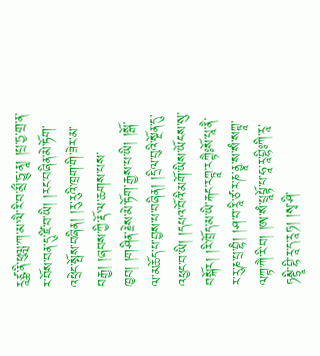རཱཙྪ་ནི་ཕུལླ་ཀ་མ་ལཻ་རི་བ་མྲྀ་ཏྱུ་ནཱ། །པྲ་ཏྱ་གྲ་ན་ར་བོས་བན་དུ་ཛི་བ་ཡི། །རང་བཞིན་མེ་ཏོག་འཕྲེང་སྤོས་བཞིན། །རུ་རུའི་ཁྲག་གི་ཟེར་མ་བརྒྱ། །ཞབས་ཀྱི་རྡོ་ལ་ཆགས་པས་ཁྱབ། །གཤིན་རྗེས་མེ་ཏོག་རྒྱས་པ་ཡི། །སྒོ་ལ་མཆོད་པ་བྱས་པ་བཞིན། །དྲིལ་བུའི་སྔོན་དུ་འཕྱང་བ་ཡི། །དཔའ་བོའི་མགོ་ཡིས་ཡོངས་སུ་བསྐོར། །རི་ཁྲོད་མ་ཡི་རྐང་རཀྟཱ་རཀྟཻཿསོ་པཱ་ནཻ་ར་རུ་ཎ་པྲ་བྷཾ། །ཤ་བ་རཱི་ཙ་ར་ཎ་ནྱཱ་ས་སཾ་སཀྟཱ་ལཀྟ་ཀཻ་རི་བ། །ཨ་སཾ་པྲཱཔྟོ་པ་ཧཱ་རཱ་བྷིཿཀི་རཱ་ཏསྟྲཱི་བྷི་རཱ་ད་རཱཏ། །སྭ་ཤི་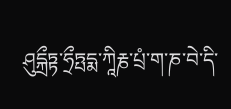ཤུདྐྲྀཏྟ་ཧྲྀཏྤདྨ་ཀཱིརྞ་པྲཾ་ག་ཎ་བེ་དི་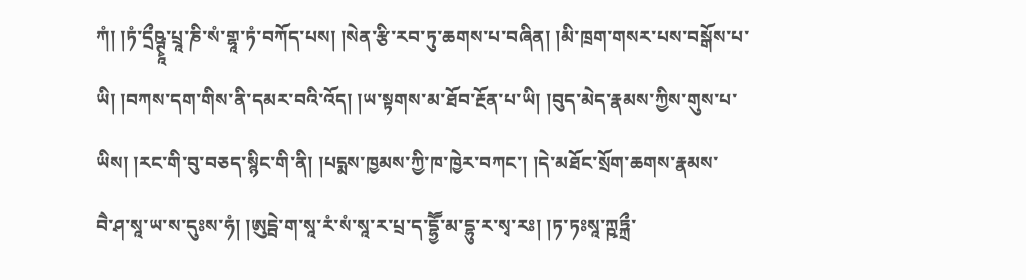ཀཾ། །ཏཾ་དྲྀཥྚྭཱ་པྲཱ་ཎི་སཾ་གྷཱ་ཏཾ་བཀོད་པས། །སེན་རྩི་རབ་ཏུ་ཆགས་པ་བཞིན། །མི་ཁྲག་གསར་པས་བསྒོས་པ་ཡི། །བཀས་དག་གིས་ནི་དམར་བའི་འོད། །ཡ་སྟགས་མ་ཐོབ་རྔོན་པ་ཡི། །བུད་མེད་རྣམས་ཀྱིས་གུས་པ་ཡིས། །རང་གི་བུ་བཅད་སྙིང་གི་ནི། །པདྨས་ཁྱམས་ཀྱི་ཁ་ཁྱེར་བཀང་། །དེ་མཐོང་སྲོག་ཆགས་རྣམས་
བཻ་ཤ་སཱ་ཡ་ས་དུཿས་ཧཾ། །ཨུདྦེ་ག་སཱ་རཾ་སཾ་སཱ་ར་པྲ་ད་དྷྱཽ་མ་དྷུ་ར་སྭ་རཿ། །ཏ་ཏཿསཱ་ཀྵཏྐྲྀ་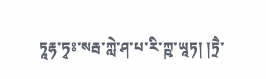ཏཱརྷ་ཏྭཿ་སརྦ་ཀླེ་ཤ་པ་རི་ཀྵ་ཡཱཏ། །ཏྲཻ་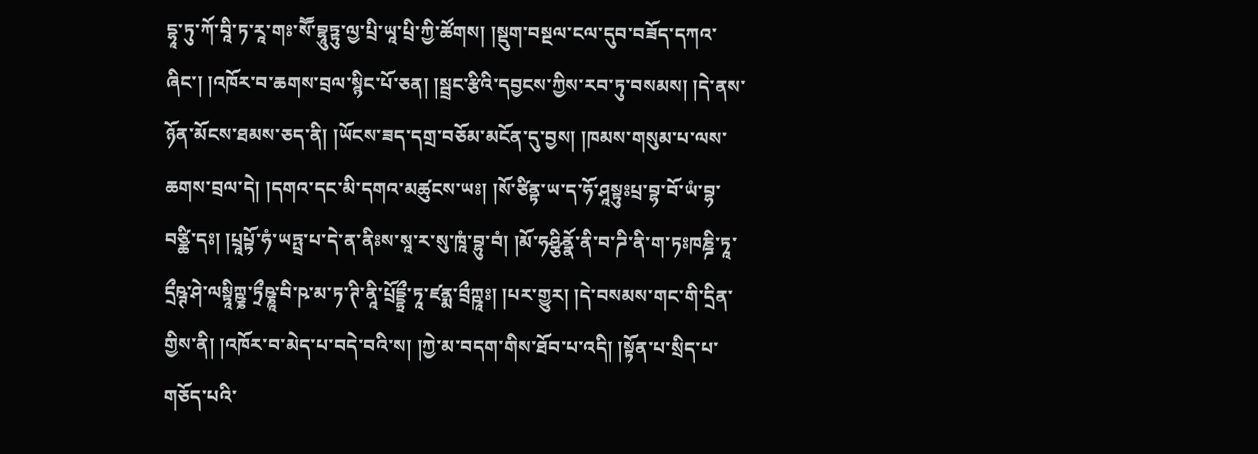དྷཱ་ཏུ་ཀོ་བཱི་ཏ་རཱ་གཿ་སཽ་བྷཱུཏྟུ་ལྱ་པྲི་ཡཱ་པྲི་ཀྱི་ཚོགས། །སྡུག་བསྔལ་ངལ་དུབ་བཟོད་དཀའ་ཞིང་། །འཁོར་བ་ཆགས་བྲལ་སྙིང་པོ་ཅན། །སྦྲང་རྩིའི་དབྱངས་ཀྱིས་རབ་ཏུ་བསམས། །དེ་ནས་ཉོན་མོངས་ཐམས་ཅད་ནི། །ཡོངས་ཟད་དགྲ་བཅོམ་མངོན་དུ་བྱས། །ཁམས་གསུམ་པ་ལས་ཆགས་བྲལ་དེ། །དགའ་དང་མི་དགའ་མཚུངས་ཡཿ། །སོ་ཙིནྟ་ཡ་ད་ཧོ་ཤཱསྟུཿཔྲ་བྷ་བོ་ཡཾ་བྷ་བཙྪི་དཿ། །པྲཱཔྟོ་ཧཾ་ཡཏྤྲ་པ་དེ་ན་ནིཿས་སཱ་ར་སུ་ཁཱཾ་བྷུ་བཾ། །མོ་ཧཤྩིནྣོ་ནི་བ་ཌི་ནི་ག་ཏཿཁཎྜི་ཏཱ་དྲྀཥྚ་ཤེ་ལསྟཱིཀྵྞ་ཏྲྀཥྞཱ་བི་ཥ་མ་ཏ་ཊི་ནཱི་པྲོདྡྷྲྀ་ཏཱ་ཛནྨ་བྲྀཀྵཱཿ། །པར་གྱུར། །དེ་བསམས་གང་གི་དྲིན་གྱིས་ནི། །འཁོར་བ་མེད་པ་བདེ་བའི་ས། །ཀྱེ་མ་བདག་གིས་ཐོབ་པ་འདི། །སྟོན་པ་སྲིད་པ་གཅོད་པའི་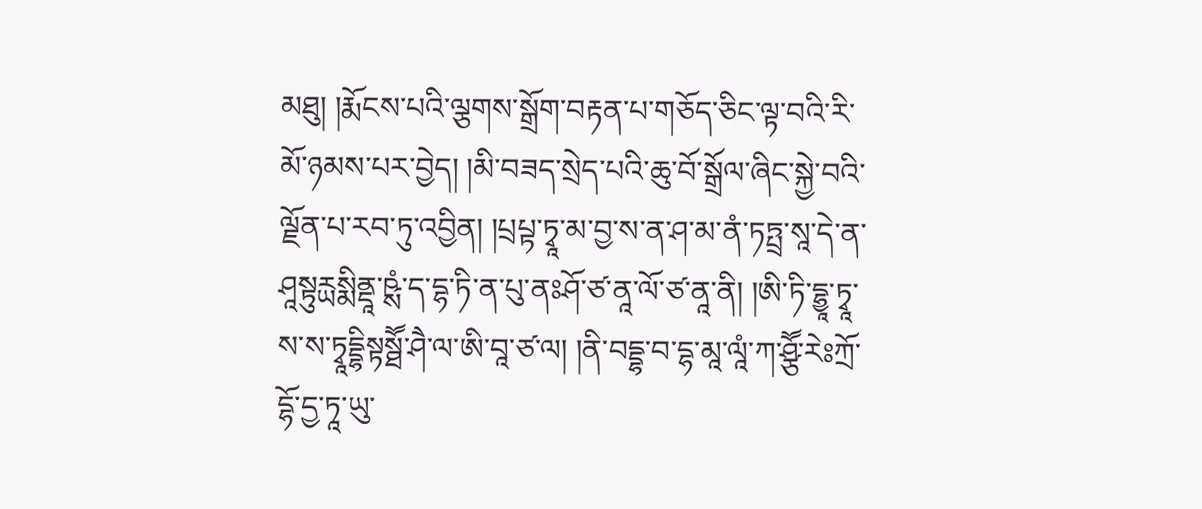མཐུ། །རྨོངས་པའི་ལྕགས་སྒྲོག་བརྟན་པ་གཅོད་ཅིང་ལྟ་བའི་རི་མོ་ཉམས་པར་བྱེད། །མི་བཟད་སྲེད་པའི་ཆུ་བོ་སྒྲོལ་ཞིང་སྐྱེ་བའི་ལྗོན་པ་རབ་ཏུ་འབྱིན། །པྲཔྟ་ཏྭཱ་མ་བྱ་ས་ན་ཤ་མ་ནཾ་ཏཏྤྲ་སཱ་དེ་ན་ཤཱསྟུརྻསྨིནྡཱ་ཥྶཾ་ད་དྷ་ཏི་ན་པུ་ནཿཤོ་ཙ་ནཱ་ལོ་ཙ་ནཱ་ནི། །ཨི་ཏི་དྷྱཱ་ཏྭཱ་ས་ས་ཏྭཱདྡྷིསྟསྠཽ་ཤཻ་ལ་ཨི་བཱ་ཙ་ལ། །ནི་བདྡྷ་བ་དྷ་མཱ་ལཱཾ་ཀ་ཤྩཽ་རེཿཀྲོ་དྷོ་དྱ་ཏཱ་ཡུ་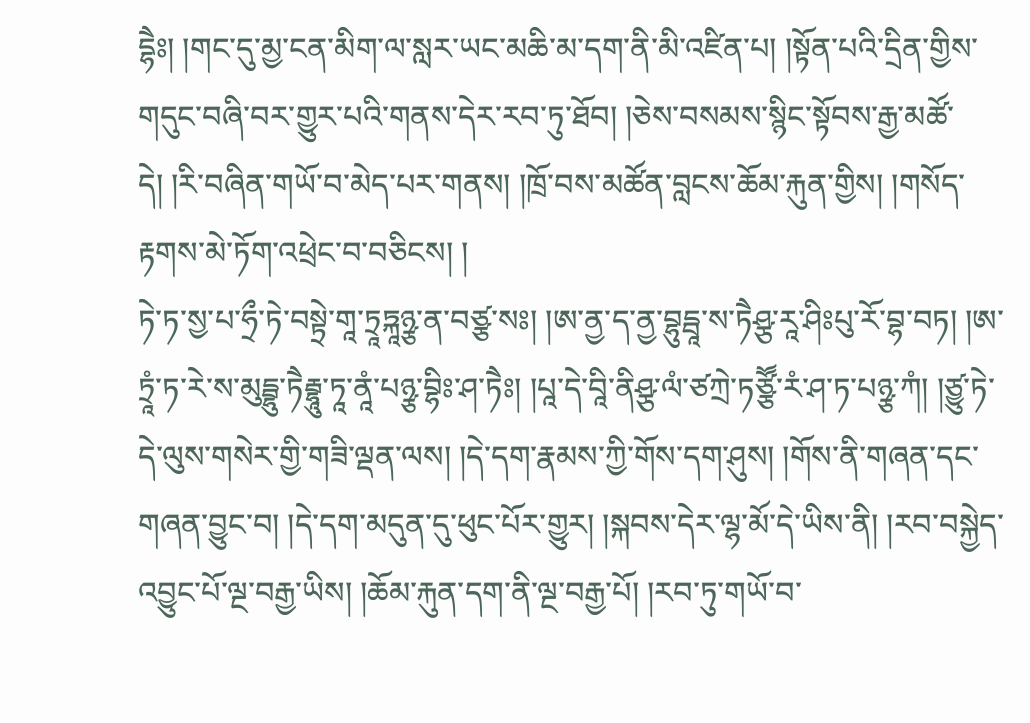དྷཻཿ། །གང་དུ་མྱ་ངན་མིག་ལ་སླར་ཡང་མཆི་མ་དག་ནི་མི་འཛིན་པ། །སྟོན་པའི་དྲིན་གྱིས་གདུང་བཞི་བར་གྱུར་པའི་གནས་དེར་རབ་ཏུ་ཐོབ། །ཅེས་བསམས་སྙིང་སྟོབས་རྒྱ་མཚོ་དེ། །རི་བཞིན་གཡོ་བ་མེད་པར་གནས། །ཁྲོ་བས་མཚོན་བླངས་ཆོམ་རྐུན་གྱིས། །གསོད་རྟགས་མེ་ཏོག་འཕྲེང་བ་བཅིངས། །
ཏེ་ཏ་སྱ་པ་ཧྲྀ་ཏེ་བསྟྲེ་གཱ་ཏྲཱཏྐཱཉྩ་ན་བཙྩ་སཿ། །ཨ་ནྱ་ད་ནྱ་བྷུདྦཱ་ས་ཏཻཤྩ་རཱ་ཤིཿཔུ་རོ་བྷ་བཏ། །ཨ་ཏྲཱཾ་ཏ་རེ་ས་མུདྦྷུ་ཏཻརྦྷཱུ་ཏཱ་ནཱཾ་པཉྩ་བྷིཿ་ཤ་ཏཻཿ། །པཱ་དེ་བཱི་ནིཤྩ་ལཾ་ཙཀྲེ་ཏཙྩཽ་རཾ་ཤ་ཏ་པཉྩ་ཀཾ། །ཙྱུ་ཏེ་དེ་ལུས་གསེར་གྱི་གཟི་ལྡན་ལས། །དེ་དག་རྣམས་ཀྱི་གོས་དག་ཤུས། །གོས་ནི་གཞན་དང་གཞན་བྱུང་བ། །དེ་དག་མདུན་དུ་ཕུང་པོར་གྱུར། །སྐབས་དེར་ལྷ་མོ་དེ་ཡིས་ནི། །རབ་བསྐྱེད་འབྱུང་པོ་ལྔ་བརྒྱ་ཡིས། །ཆོམ་རྐུན་དག་ནི་ལྔ་བརྒྱ་པོ། །རབ་ཏུ་གཡོ་བ་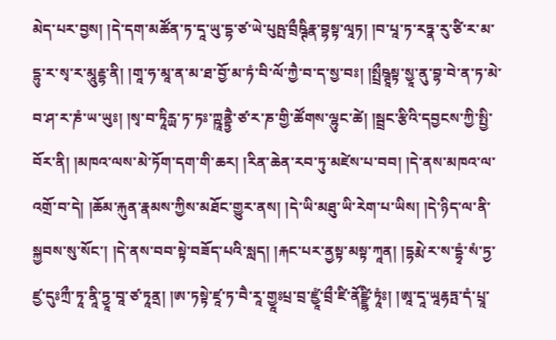མེད་པར་བྱས། །དེ་དག་མཚོན་ཏ་དཱ་ཡུ་དྷ་ཙ་ཡེ་པུཥྤ་བྲྀཥྚིརྣ་བྷསྟ་ལཱཏ། །བ་པཱ་ཏ་རཏྣ་རུ་ཙི་ར་མ་དྷུ་ར་སྭ་ར་མཱུརྡྷ་ནི། །གཱ་ཧ་མཱ་ན་མ་ཐ་བྱོ་མ་ཏཾ་བི་ལོ་ཀྱཻ་བ་ད་སྱ་བཿ། །སྤྲྀཥྚཱསྟ་སྱཱ་ནུ་བྷ་བེ་ན་ཏ་མེ་བ་ཤ་ར་ཎཾ་ཡ་ཡུཿ། །སྭ་བ་ཏཱིརྻ་ཏ་ཏཿ་ཀྵཱནྟྱཻ་ཙ་ར་ཎ་གྱི་ཚོགས་ལྷུང་ཚེ། །སྦྲང་རྩིའི་དབྱངས་ཀྱི་སྤྱི་བོར་ནི། །མཁའ་ལས་མེ་ཏོག་དག་གི་ཆར། །རིན་ཆེན་རབ་ཏུ་མཛེས་པ་བབ། །དེ་ནས་མཁའ་ལ་འགྲོ་བ་དེ། །ཆོམ་རྐུན་རྣམས་ཀྱིས་མཐོང་གྱུར་ནས། །དེ་ཡི་མཐུ་ཡི་རེག་པ་ཡིས། །དེ་ཉིད་ལ་ནི་སྐྱབས་སུ་སོང་། །དེ་ནས་བབ་སྟེ་བཟོད་པའི་སླད། །རྐང་པར་ནྱསྟ་མསྟ་ཀཱན། །དྷརྨེ་ར་ས་དྷྭཾ་སཾ་ཏྱ་ཛྱ་དུཿཀྲྀ་ཏཱ་ནཱི་ཏྱཱ་བཱ་ཙ་ཏཱནྲ། །ཨ་ཏསྟེ་ཛཱ་ཏ་བཻ་རཱ་གྱཱཿཔྲ་བྲ་ཛྱཱཾ་བྲྀ་ཛི་ནོཛྫྷི་ཏཱཾཿ། །ཨཱ་དཱ་ཡཱརྷཏྤ་དཾ་པྲཱ་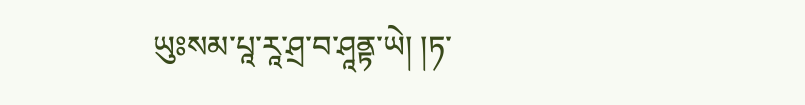ཡུཿསམ་པཱ་རཱ་ཤྲ་བ་ཤཱནྟ་ཡེ། །ཏ་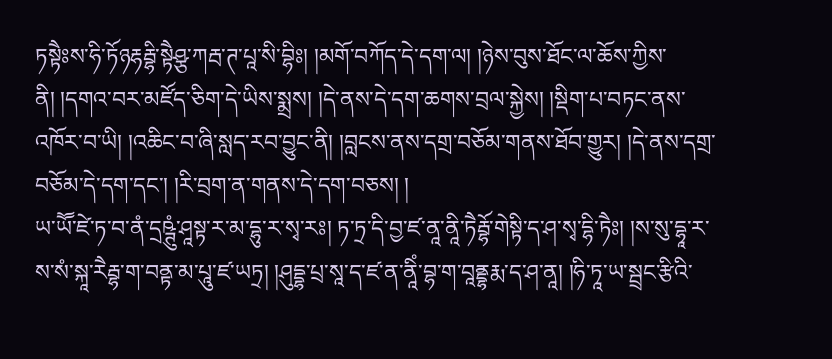ཏསྟཻཿས་ཧི་ཏོཉརྷརྦྷི་སྟཻཤྩ་ཀརྦ་ཊ་པཱ་སི་བྷིཿ། །མགོ་བཀོད་དེ་དག་ལ། །ཉེས་བུས་ཐོང་ལ་ཆོས་ཀྱིས་ནི། །དགའ་བར་མཛོད་ཅིག་དེ་ཡིས་སྨྲས། །དེ་ནས་དེ་དག་ཆགས་བྲལ་སྐྱེས། །སྡིག་པ་བཏང་ནས་འཁོར་བ་ཡི། །འཆིང་བ་ཞི་སླད་རབ་བྱུང་ནི། །བླངས་ནས་དགྲ་བཅོམ་གནས་ཐོབ་གྱུར། །དེ་ནས་དགྲ་བཅོམ་དེ་དག་དང་། །རི་བྲག་ན་གནས་དེ་དག་བཅས། །
ཡ་ཡཽ་ཛེ་ཏ་བ་ནཾ་དྲཥྚུཾ་ཤཱསྟ་ར་མ་དྷུ་ར་སྭ་རཿ། ཏ་ཏྲ་དི་བྱ་ཛ་ནཱ་ནཱི་ཏཻརྦྷོ་གེསྟི་ད་ཤ་སྭ་དྷི་ཏཻཿ། །ས་སུ་དྷཱ་ར་ས་སཾ་སྐཱ་རཻརྦྷ་ག་བནྟ་མ་པཱུ་ཛ་ཡཏྲ། །ཤུདྡྷ་པྲ་སཱ་ད་ཛ་ན་ནཱིཾ་བྷ་ག་བཱནྡྷརྨ་ད་ཤ་ནཱ། །ཧི་ཏཱ་ཡ་སྦྲང་རྩིའི་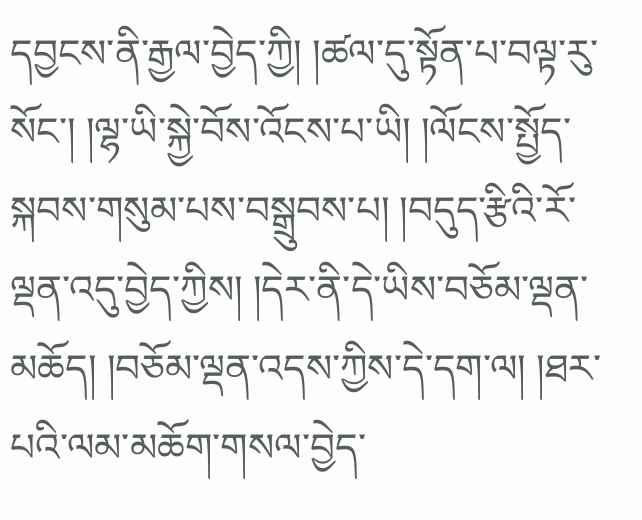དབྱངས་ནི་རྒྱལ་བྱེད་ཀྱི། །ཚལ་དུ་སྟོན་པ་བལྟ་རུ་སོང་། །ལྷ་ཡི་སྐྱེ་བོས་འོངས་པ་ཡི། །ལོངས་སྤྱོད་སྐབས་གསུམ་པས་བསྒྲུབས་པ། །བདུད་རྩིའི་རོ་ལྡན་འདུ་བྱེད་ཀྱིས། །དེར་ནི་དེ་ཡིས་བཅོམ་ལྡན་མཆོད། །བཅོམ་ལྡན་འདས་ཀྱིས་དེ་དག་ལ། །ཐར་པའི་ལམ་མཆོག་གསལ་བྱེད་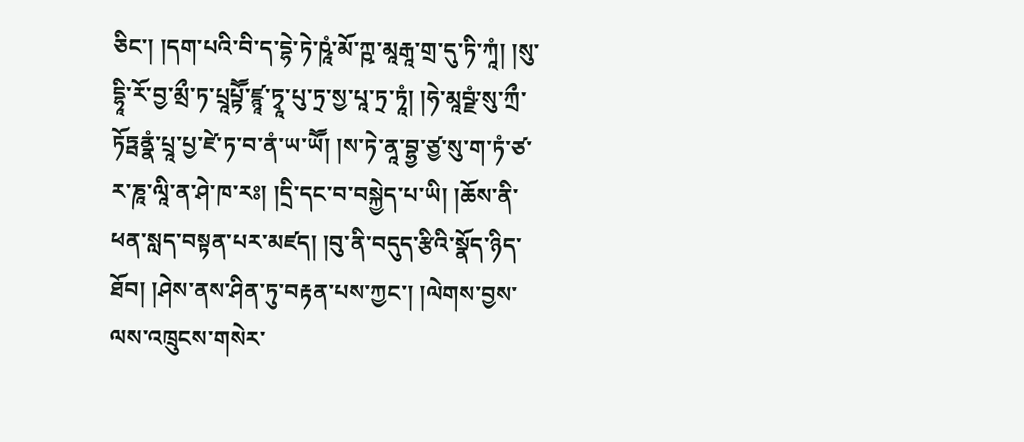ཅིང་། །དག་པའི་བི་ད་དྷེ་ཏེ་ཥཱཾ་མོ་ཀྵ་མཱརྒཱ་གྲ་དུ་ཏི་ཀཱཾ། །སུ་དྷཱི་རོ་བྱ་མྲྀ་ཏ་པྲཱཔྟཽ་ཛྙཱ་ཏྭཱ་པུ་ཏྲ་སྱ་པཱ་ཏྲ་ཏཱཾ། །ཧེ་མཱབྫཾ་སུ་ཀྲྀ་ཏོཏྦནྣཾ་པྲཱ་པྱ་ཛེ་ཏ་བ་ནཾ་ཡ་ཡཽ། །ས་ཏེ་ནཱ་བྷྱ་ཙྱ་སུ་ག་ཏཾ་ཙ་ར་ཎཱ་ལཱི་ན་ཤེ་ཁ་རཿ། །དྲི་དང་བ་བསྐྱེད་པ་ཡི། །ཆོས་ནི་ཕན་སླད་བསྟན་པར་མཛད། །བུ་ནི་བདུད་རྩིའི་སྣོད་ཉིད་ཐོབ། །ཤེས་ནས་ཤིན་ཏུ་བརྟན་པས་ཀྱང་། །ལེགས་བྱས་ལས་འཁྲུངས་གསེར་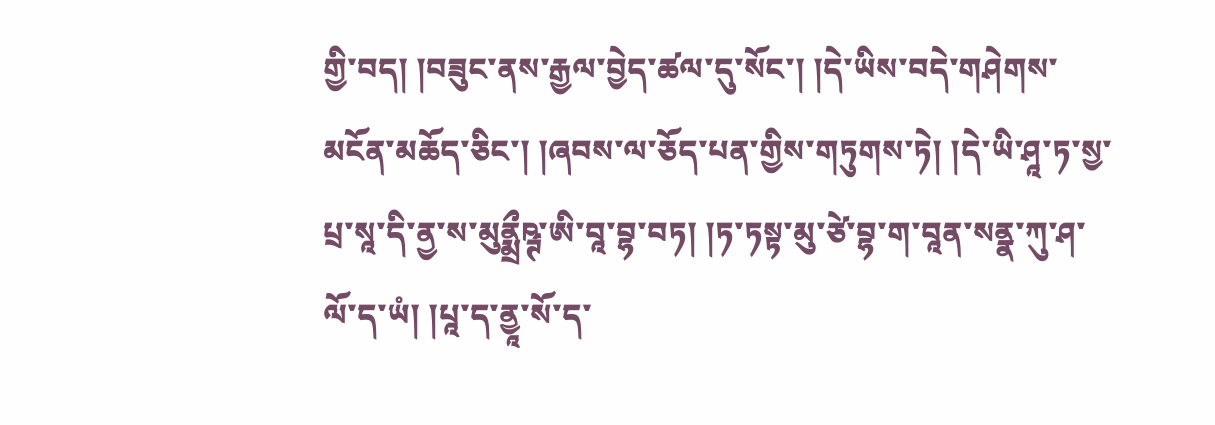གྱི་བད། །བཟུང་ནས་རྒྱལ་བྱེད་ཚལ་དུ་སོང་། །དེ་ཡིས་བདེ་གཤེགས་མངོན་མཆོད་ཅིང་། །ཞབས་ལ་ཅོད་པན་གྱིས་གཏུགས་ཏེ། །དེ་ཡི་ཤཱ་ཏ་སྱ་པྲ་སཱ་དི་ནྱ་ས་མུནྨྲྀཥྚ་ཨི་བཱ་བྷ་བཏ། །ཏ་ཏསྟ་མུ་ཙེ་བྷ་ག་བཱན་སནྣ་ཀུ་ཤ་ལོ་ད་ཡཾ། །པཱ་ད་ནྱཱ་སོ་ད་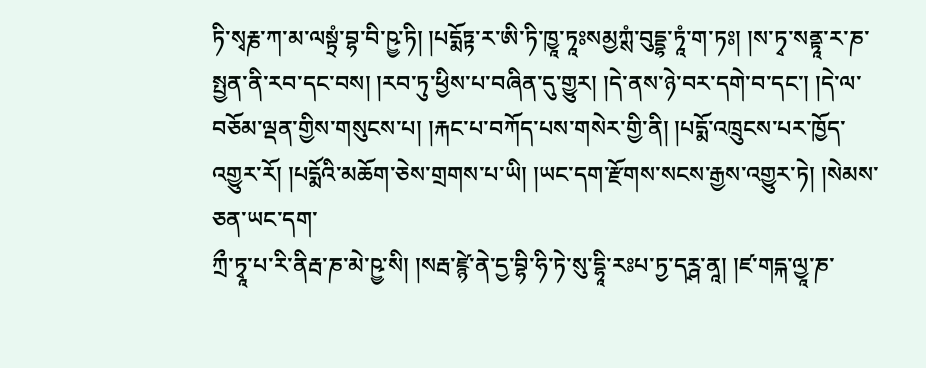ཏི་སྭརྞ་ཀ་མ་ལསྟྲཾ་བྷ་བི་ཥྱ་ཏི། །པདྨོཏྟ་ར་ཨི་ཏི་ཁྱཱ་ཏཱཿསམྱཀྶཾ་བུདྡྷ་ཏཱཾ་ག་ཏཿ། །ས་ཏྭ་སནྟཱ་ར་ཎ་སྤྱན་ནི་རབ་དང་བས། །རབ་ཏུ་ཕྱིས་པ་བཞིན་དུ་གྱུར། །དེ་ནས་ཉེ་བར་དགེ་བ་དང་། །དེ་ལ་བཅོམ་ལྡན་གྱིས་གསུངས་པ། །རྐང་པ་བཀོད་པས་གསེར་གྱི་ནི། །པདྨོ་འཁྲུངས་པར་ཁྱོད་འགྱུར་རོ། །པདྨོའི་མཆོག་ཅེས་གྲགས་པ་ཡི། །ཡང་དག་རྫོགས་སངས་རྒྱས་འགྱུར་ཏེ། །སེམས་ཅན་ཡང་དག་
ཀྲྀ་ཏྭཱ་པ་རི་ནིརྦ་ཎ་མེ་ཥྱ་སི། །སརྦ་ཛྙེ་ནེ་དྱ་བྷི་ཧི་ཏེ་སུ་དྷཱི་རཿཔ་ཏྱ་དཪྴ་ནཱ། །ཛ་གདྐ་ལྱཱ་ཎ་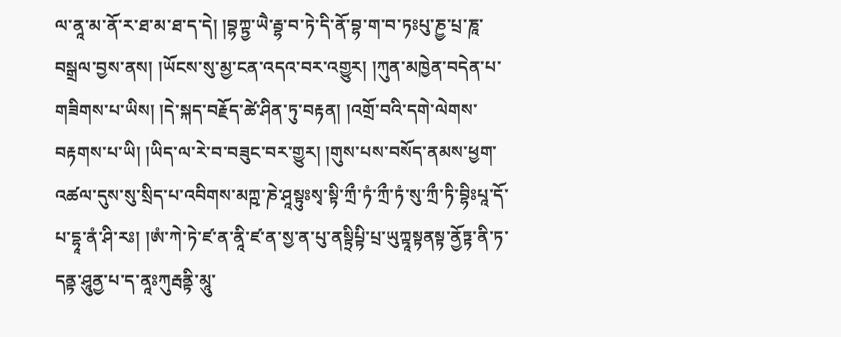ལ་ནཱ་མ་ནོ་ར་ཐ་མ་ཐ་ད་དེ། །བྷཀྟྱ་ཡཻ་རྦྷ་བ་ཏེ་དི་ནོ་བྷ་ག་བ་ཏཿཔུ་ཎྱ་པྲ་ཎཱ་བསྒྲལ་བྱས་ནས། །ཡོངས་སུ་མྱ་ངན་འདའ་བར་འགྱུར། །ཀུན་མཁྱེན་བདེན་པ་གཟིགས་པ་ཡིས། །དེ་སྐད་བརྗོད་ཚེ་ཤིན་ཏུ་བརྟན། །འགྲོ་བའི་དགེ་ལེགས་བརྟགས་པ་ཡི། །ཡིད་ལ་རེ་བ་བཟུང་བར་གྱུར། །གུས་པས་བསོད་ནམས་ཕྱག་འཚལ་དུས་སུ་སྲིད་པ་འབིགས་མཀྵ་ཎེ་ཤཱསྟུཿསྭ་སྟི་ཀྲྀ་ཏཾ་ཀྲྀ་ཏཾ་སུ་ཀྲྀ་ཏི་བྷིཿཔཱ་དོ་པ་དྷཱ་ནཾ་ཤི་རཿ། །ཨཾ་ཀེ་ཏེ་ཛ་ན་ནཱི་ཛ་ན་སྱ་ན་པུ་ནསྟྲིཔྟི་པྲ་ཡུཀྟཱསྟནསྟ་ནྱོཏྟ་ནི་ཏ་དནྟ་ཤཱུནྱ་པ་ད་ནཱཿཀུརྦནྟི་མཱུ་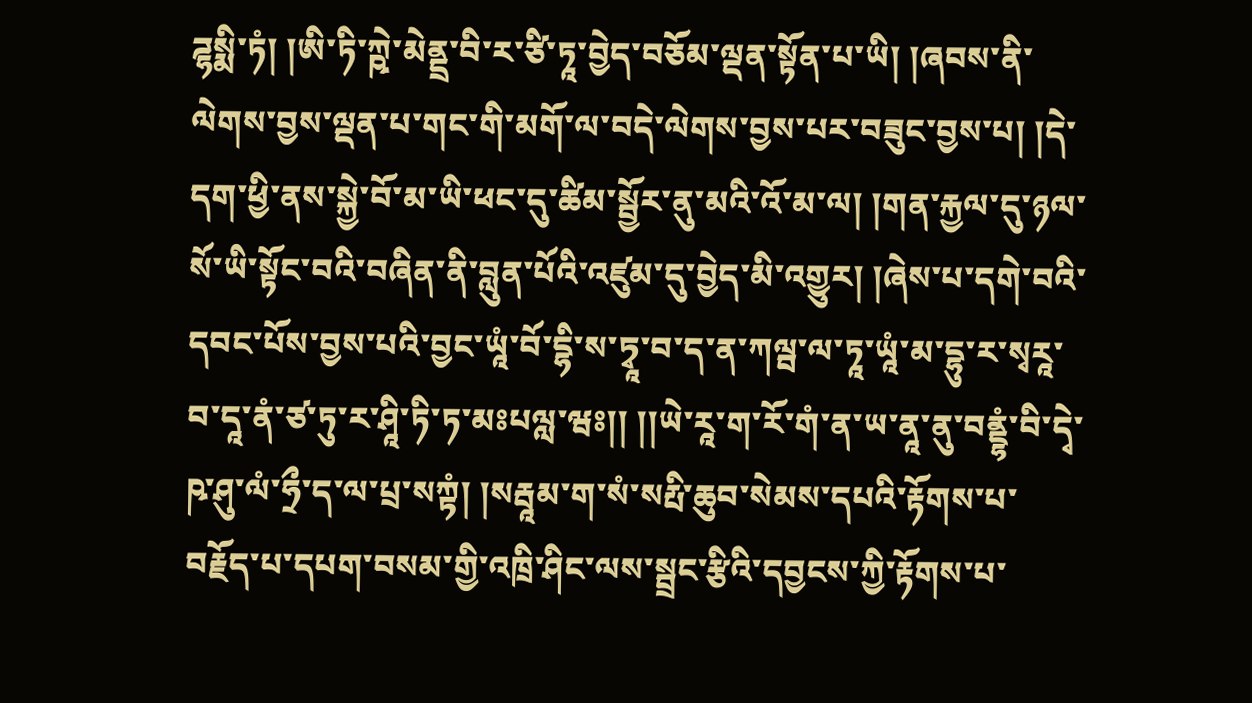ཌྷསྨི་ཏཾ། །ཨི་ཏི་ཀྵེ་མེནྡྲ་བི་ར་ཙི་ཏཱ་བྱེད་བཅོམ་ལྡན་སྟོན་པ་ཡི། །ཞབས་ནི་ལེགས་བྱས་ལྡན་པ་གང་གི་མགོ་ལ་བདེ་ལེགས་བྱས་པར་བཟུང་བྱས་པ། །དེ་དག་ཕྱི་ནས་སྐྱེ་བོ་མ་ཡི་ཕང་དུ་ཚིམ་སྦྱོར་ནུ་མའི་འོ་མ་ལ། །གན་རྐྱལ་དུ་ཉལ་སོ་ཡི་སྟོང་བའི་བཞིན་ནི་བླུན་པོའི་འཛུམ་དུ་བྱེད་མི་འགྱུར། །ཞེས་པ་དགེ་བའི་དབང་པོས་བྱས་པའི་བྱང་ཡཱཾ་བོ་དྷི་ས་ཏྭཱ་བ་ད་ན་ཀལྦ་ལ་ཏཱ་ཡཱཾ་མ་དྷུ་ར་སྭརཱ་བ་དཱ་ནཾ་ཙ་ཏུ་ར་ཤཱི་ཏི་ཏ་མཿཔལླ་ཝཿ།། །།ཡེ་རཱ་ག་རོ་གཾ་ན་ཡ་ནཱ་ནུ་བནྡྷཾ་བི་དྭེ་ཥ་ཤུ་ལཾ་ཧྲྀ་ད་ལ་པྲ་སཀྟཾ། །སརྦཱམ་ག་སཾ་སརྤི་ཆུབ་སེམས་དཔའི་རྟོགས་པ་བརྗོད་པ་དཔག་བསམ་གྱི་འཁྲི་ཤིང་ལས་སྦྲང་རྩིའི་དབྱངས་ཀྱི་རྟོགས་པ་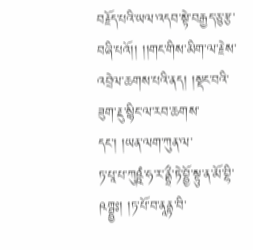བརྗོད་པའི་ཡལ་འདབ་སྟེ་བརྒྱད་ཅུ་རྩ་བཞི་པའོ།། །།གང་གིས་མིག་ལ་རྗེས་འབྲེལ་ཆགས་པའི་ནད། །སྡང་བའི་ཟུག་རྔུ་སྙིང་ལ་རབ་ཆགས་དང་། །ཡན་ལག་ཀུན་ལ་
ཏ་པཱ་པ་ཀུཥྵཾ་ཧ་ར་ནྟྲྀ་ཏེ་བྷྱོ་སྟུ་ན་མོ་བྷི་ཥགྦྷྱཿ། །ཏ་པོ་བ་ནཱནྟ་བི་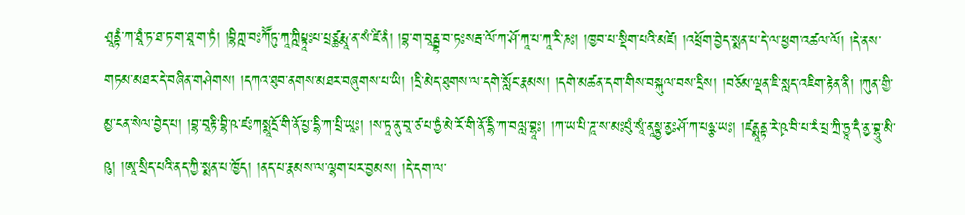ཤྲཱནྟཾ་ཀ་ཐཱཾ་ཏ་ཐ་ཏ་ག་ཐཱ་ག་ཏཾ། །བྷིཀྵ་བཿཀཽཏུ་ཀཱ་ཀྵིཔྟཱཿཔ་པྲཙྪརྨཱ་ན་སཾ་ཛི་ནཾ། །བྷ་ག་བཱནྦྷ་བ་ཏཿསརྦ་ལོ་ཀ་ཤོ་ཀཱ་པ་ཀཱ་རི་ཎཿ། །ཁྱབ་པ་སྡིག་པའི་མཛེ། །འཕྲོག་བྱེད་སྨན་པ་དེ་ལ་ཕྱག་འཚལ་ལོ། །དེ་ནས་གཏམ་མཐར་དེ་བཞིན་གཤེགས། །དཀའ་ཐུབ་ནགས་མཐར་བཞུགས་པ་ཡི། །དྲི་མེད་ཐུགས་ལ་དགེ་སློང་རྣམས། །དགེ་མཚན་དག་གིས་བསྐུལ་བས་དྲིས། །བཅོམ་ལྡན་ཇི་སླད་འཇིག་རྟེན་ནི། །ཀུན་གྱི་མྱ་ངན་སེལ་བྱེད་པ། །བྷ་བཱརྟི་བྷི་ཥ་ཛཿཀསྨཱདྲོ་གི་ནོ་པྱ་དྷི་ཀ་པྲི་ཡཱཿ། །ས་ཏཱ་ནུ་བཱ་ཙ་པ་ཏྱཾ་མེ་རོ་གི་ནོ་དྷི་ཀ་བལླ་བྷཱཿ། །ཀ་ཡ་པི་ཌཱ་ས་མཿཔུཾ་སཱཾ་ནཱསྟྱ་ནྱཿཤོ་ཀ་པཉྩ་ཡཿ། །ཛནྨཱནྟ་རེ་ཥྭ་བི་པ་རཾ་པྲ་ཀྲི་ཏྱཱ་དཻ་ནྱ་བྷཱུ་མི་ཥུ། །ཨཱ་སྲིད་པའི་ནད་ཀྱི་སྨན་པ་ཁྱོད། །ནད་པ་རྣམས་ལ་ལྷག་པར་བྱམས། །དེ་དག་ལ་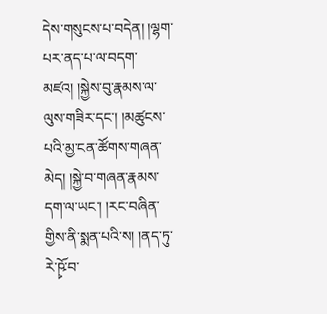དེས་གསུངས་པ་བདེན། །ལྷག་པར་ནད་པ་ལ་བདག་མཛའ། །སྐྱེས་བུ་རྣམས་ལ་ལུས་གཟིར་དང་། །མཚུངས་པའི་མྱ་ངན་ཚོགས་གཞན་མེད། །སྐྱེ་བ་གཞན་རྣམས་དག་ལ་ཡང་། །རང་བཞིན་གྱིས་ནི་སྨན་པའི་ས། །ནད་ཏུ་རེ་ཥྭོ་བ་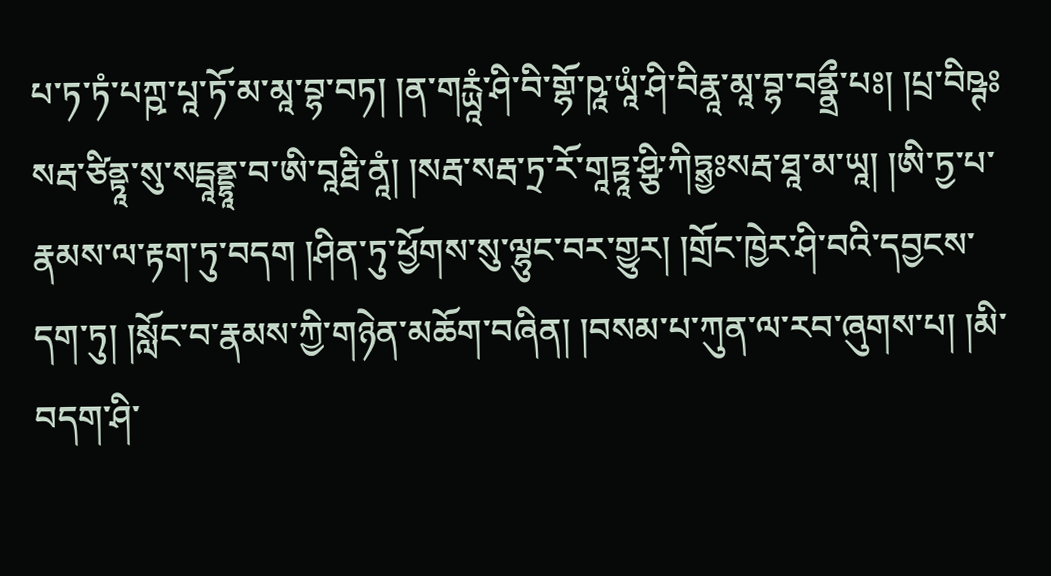པ་ཏ་ཏཾ་པཀྵ་པཱ་ཏོ་མ་མཱ་བྷ་བཏ། །ན་གརྻཱཾ་ཤི་བི་གྷོ་ཥཱ་ཡཱཾ་ཤི་བིརྣཱ་མཱ་བྷ་བནྣྲྀ་པཿ། །པྲ་བིཥྚཿསརྦ་ཙིནྟཱ་སུ་སདྦཱནྡྷཱ་བ་ཨི་བཱརྠི་ནཱཾ། །སརྦ་སརྦ་ཏྲ་རོ་གཱཏྟཱ་ཤྩི་ཀིཏྶྱཿསརྦ་ཐཱ་མ་ཡཱ། །ཨི་ཏྱ་པ་རྣམས་ལ་རྟག་ཏུ་བདག །ཤིན་ཏུ་ཕྱོགས་སུ་ལྷུང་བར་གྱུར། །གྲོང་ཁྱེར་ཤི་བའི་དབྱངས་དག་ཏུ། །སློང་བ་རྣམས་ཀྱི་གཉེན་མཆོག་བཞིན། །བསམ་པ་ཀུན་ལ་རབ་ཞུགས་པ། །མི་བདག་ཤི་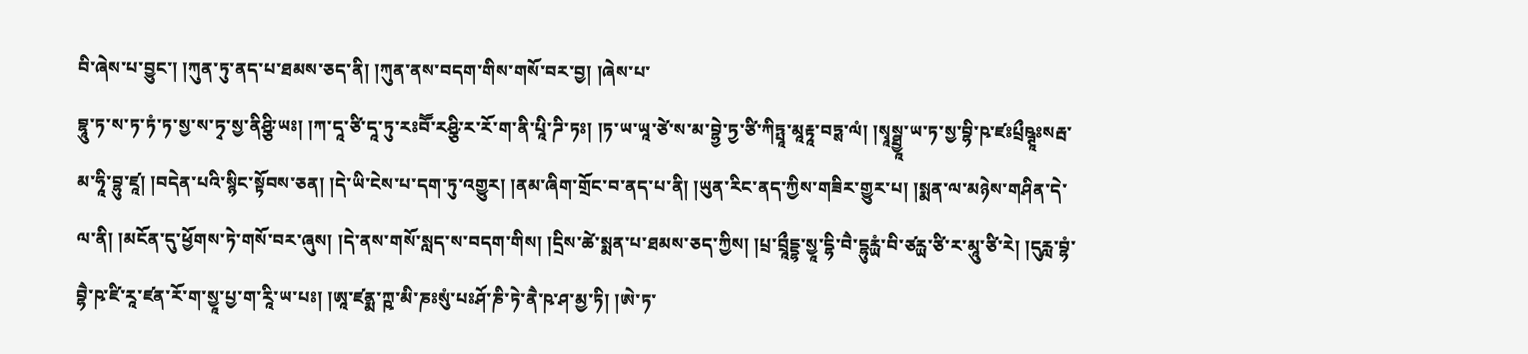བི་ཞེས་པ་བྱུང་། །ཀུན་ཏུ་ནད་པ་ཐམས་ཅད་ནི། །ཀུན་ནས་བདག་གིས་གསོ་བར་བྱ། །ཞེས་པ་
བྷཱུ་ཏ་ས་ཏ་ཏཾ་ཏ་སྱ་ས་ཏྭ་སྱ་ནིཤྩི་ཡཿ། །ཀ་དཱ་ཙི་དཱ་ཏུ་རཿབཽ་རཤྩི་ར་རོ་ག་ནི་པཱི་ཌི་ཏཿ། །ཏ་ཡ་ཡཱ་ཙེ་ས་མ་བྷྱེ་ཏྱ་ཙི་ཀིཏྤཱ་མཱརྟཱ་བཏྶ་ལཾ། །སྭཱསྠྱཱ་ཡ་ཏ་སྱ་བྷི་ཥ་ཛཿཔྲྀཥྚཱཿསརྦ་མ་ཧཱི་བྷུ་ཛཱ། །བདེན་པའི་སྙིང་སྟོབས་ཅན། །དེ་ཡི་ངེས་པ་དག་ཏུ་འགྱུར། །ནམ་ཞིག་གྲོང་བ་ནད་པ་ནི། །ཡུན་རིང་ནད་ཀྱིས་གཟིར་གྱུར་པ། །སྨན་ལ་མཉེས་གཤིན་དེ་ལ་ནི། །མངོན་དུ་ཕྱོགས་ཏེ་གསོ་བར་ཞུས། །དེ་ནས་གསོ་སླད་ས་བདག་གིས། །དྲིས་ཚེ་སྨན་པ་ཐམས་ཅད་ཀྱིས། །པྲ་བྲཱྀདྡྷ་སྱཱ་དྷི་བཻ་དྷུརྻཾ་བི་ཙརྻ་ཙི་ར་མཱུ་ཙི་རེ། །དུརླ་བྷཾ་བྷཻ་ཥ་ཛི་རཱ་ཛན་རོ་ག་སྱཱ་པྱ་ག་རཱི་ཡ་པཿ། །ཨཱ་ཛནྨ་ཀྵ་མི་ཎཿསུཾ་པཿཤོ་ཎི་ཏེ་ནཻ་ཥ་ཤ་མྱ་ཏི། །ཨེ་ཏ་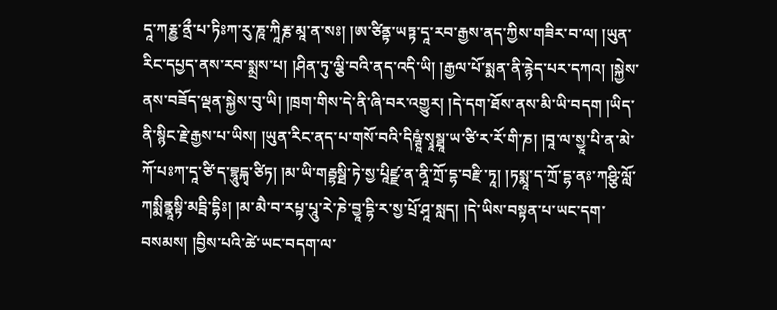དཱ་ཀརྞྱ་ནྲྀ་པ་ཏིཿཀ་རུ་ཎཱ་ཀཱིརྞ་མཱ་ན་སཿ། །ཨ་ཙིནྟ་ཡཏྟ་དཱ་རབ་རྒྱས་ནད་ཀྱིས་གཟིར་བ་ལ། །ཡུན་རིང་དཔྱད་ནས་རབ་སྨྲས་པ། །ཤིན་ཏུ་ལྕི་བའི་ནད་འདི་ཡི། །རྒྱལ་པོ་སྨན་ནི་རྙེད་པར་དཀའ། །སྐྱེས་ནས་བཟོད་ལྡན་སྐྱེས་བུ་ཡི། །ཁྲག་གིས་དེ་ནི་ཞི་བར་འགྱུར། །དེ་དག་ཐོས་ནས་མི་ཡི་བདག །ཡིད་ནི་སྙིང་རྗེ་རྒྱས་པ་ཡིས། །ཡུན་རིང་ནད་པ་གསོ་བའི་དིཥྚཱཾ་སྭཱསྠཱ་ཡ་ཙི་ར་རོ་གི་ཎ། །བཱ་ལ་སྱཱ་པི་ན་མེ་ཀོ་པཿཀ་དཱ་ཙི་ད་བྷཱུདྐྭ་ཙིཏ། །མ་ཡི་གརྦྷསྠི་ཏེ་སྱ་པཱིཛྫ་ན་ནཱི་ཀྲོ་དྷ་བརྫི་ཏཱ། །ཏསྨཱ་ད་ཀྲོ་དྷ་ནཿ་ཀཤྩི་ལློ་ཀསྨིནྣཱསྟི་མདྦི་དྷིཿ། །མ་མཻ་བ་རཔྟ་པཱུ་རེ་ཎེ་བྱཱ་དྷི་ར་སྱ་པྲོ་ཤཱ་སླད། །དེ་ཡིས་བསྟན་པ་ཡང་དག་བསམས། །བྱིས་པའི་ཚེ་ཡང་བདག་ལ་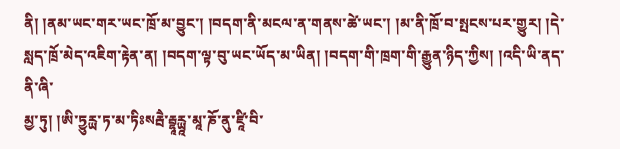ནི། །ནམ་ཡང་གར་ཡང་ཁྲོ་མ་བྱུང་། །བདག་ནི་མངལ་ན་གནས་ཚེ་ཡང་། །མ་ནི་ཁྲོ་བ་སྤངས་པར་གྱུར། །དེ་སླད་ཁྲོ་མེད་འཇིག་རྟེན་ན། །བདག་ལྟ་བུ་ཡང་ཡོད་མ་ཡིན། །བདག་གི་ཁྲག་གི་རྒྱུན་ཉིད་ཀྱིས། །འདི་ཡི་ནད་ནི་ཞི་
མྱ་ཏུ། །ཨི་ཏྱུརྻ་ཏ་མ་ཏིཿསརྦཻ་རྦྷཱརྻཱ་མཱ་ཎོ་ནུ་ཛཱི་བི་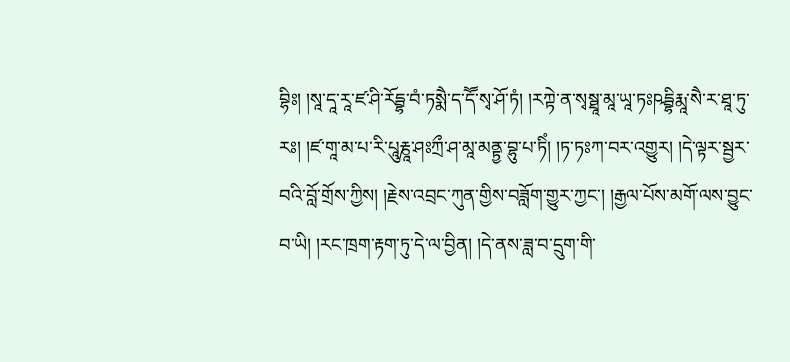བྷིཿ། །སཱ་དཱ་རཱ་ཛ་ཤི་རོདྦྷ་བཾ་ཏསྨཻ་ད་དཽ་སྭ་ཤོ་ཏཾ། །རཀྟེ་ན་སྭསྠཱ་མཱ་ཡཱ་ཏཿཥདྦྷིརྨཱ་སཻ་ར་ཐཱ་ཏུ་རཿ། །ཛ་གཱ་མ་པ་རི་པཱུརྞཱ་ཤཿཀྲྀ་ཤ་མཱ་མནྟྱ་བྷུ་པ་ཏིཾ། །ཏ་ཏཿཀ་བར་འགྱུར། །དེ་ལྟར་སྦྱར་བའི་བློ་གྲོས་ཀྱིས། །རྗེས་འབྲང་ཀུན་གྱིས་བཟློག་གྱུར་ཀྱང་། །རྒྱལ་པོས་མགོ་ལས་བྱུང་བ་ཡི། །རང་ཁྲག་རྟག་ཏུ་དེ་ལ་བྱིན། །དེ་ནས་ཟླ་བ་དྲུག་གི་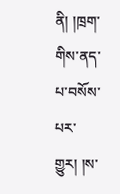ནི། །ཁྲག་གིས་ནད་པ་བསོས་པར་གྱུར། །ས་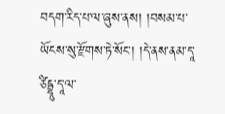བདག་རིད་པ་ལ་ཞུས་ནས། །བསམ་པ་ཡོངས་སུ་རྫོགས་ཏེ་སོང་། །དེ་ནས་ནམ་དཱ་ཙིདྦྷཱུ་དཱ་ལ་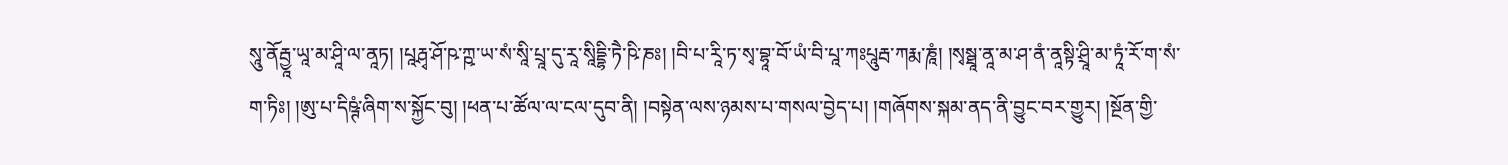སཱུ་ནོརྦྱཱ་ཡཱ་མ་ཤཱི་ལ་ནཱཏ། །པཱརྴྭ་ཤོ་ཥ་ཀྵ་ཡ་སཾ་སཱི་པྲཱ་དུ་རཱ་སཱིདྡྷི་ཏཻ་ཥི་ཎཿ། །བི་པ་རཱི་ཏ་སྭ་བྷཱ་བོ་ཡཾ་བི་པཱ་ཀཿཔཱུརྦ་ཀརྨ་ཎཱཾ། །སྭསྠཱ་ནཱ་མ་ཤ་ནཾ་ནཱསྟི་ཤྲཱི་མ་ཏཱཾ་རོ་ག་སཾ་ག་ཏིཿ། །ཨུ་པ་དིཥྚཾ་ཞིག་ས་སྐྱོང་བུ། །ཕན་པ་ཚོལ་ལ་ངལ་དུབ་ནི། །བསྟེན་ལས་ཉམས་པ་གསལ་བྱེད་པ། །གཞོགས་སྐམ་ནད་ནི་བྱུང་བར་གྱུར། །སྔོན་གྱི་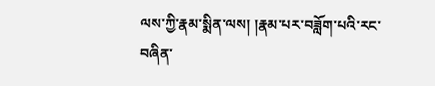ལས་ཀྱི་རྣམ་སྨིན་ལས། །རྣམ་པར་བཟློག་པའི་རང་བཞིན་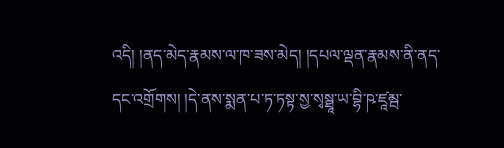འདི། །ནད་མེད་རྣམས་ལ་ཁ་ཟས་མེད། །དཔལ་ལྡན་རྣམས་ནི་ནད་དང་འགྲོགས། །དེ་ནས་སྨན་པ་ཏ་ཏསྟ་སྱ་སྭསྠཱ་ཡ་བྷི་ཥ་ཛཱམྦ་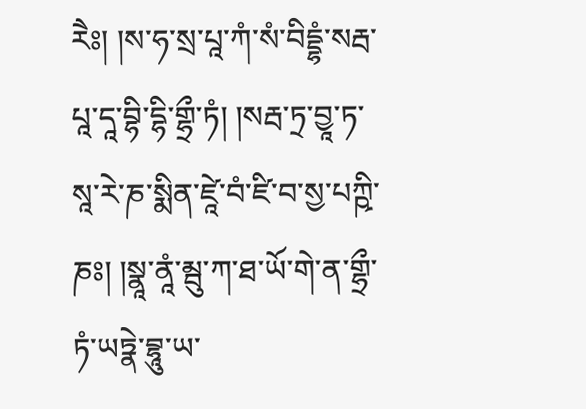རཻཿ། །ས་ཧ་སྲ་པཱ་ཀཾ་སཾ་བིདྡྷཾ་སརྦ་པཱ་དཱ་བྷི་དྷི་གྷྲྀ་ཏཾ། །སརྦ་ཏྲ་བྱཱ་ཏ་སཱ་རེ་ཎ་སྨིན་ཛཱེ་བཾ་ཛི་བ་སྱ་པཀྵི་ཎཿ། །སྣཱ་ནཱཾ་མྦུ་ཀ་ཐ་ཡོ་གེ་ན་གྷྲྀ་ཏཾ་ཡཏྣེ་བྷཱུ་ཡ་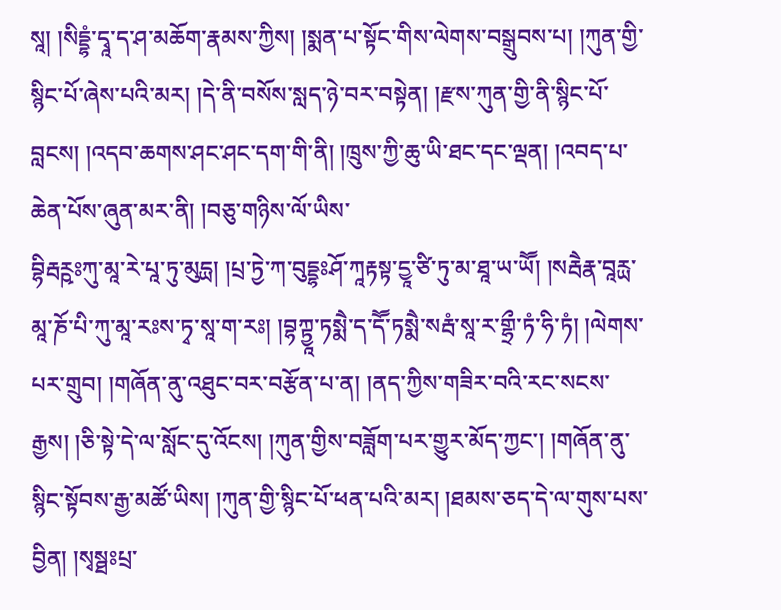སཱ། །སིདྡྷཾ་དྭཱ་ད་ཤ་མཆོག་རྣམས་ཀྱིས། །སྨན་པ་སྟོང་གིས་ལེགས་བསྒྲུབས་པ། །ཀུན་གྱི་སྙིང་པོ་ཞེས་པའི་མར། །དེ་ནི་བསོས་སླད་ཉེ་བར་བསྟེན། །རྫས་ཀུན་གྱི་ནི་སྙིང་པོ་བླངས། །འདབ་ཆགས་ཤང་ཤང་དག་གི་ནི། །ཁྲུས་ཀྱི་ཆུ་ཡི་ཐང་དང་ལྡན། །འབད་པ་ཆེན་པོས་ཞུན་མར་ནི། །བཅུ་གཉིས་ལོ་ཡིས་
བྷིརྦཪྵཿཀུ་མཱ་རེ་པཱ་ཏུ་མུདྻ། །པྲ་ཏྱེ་ཀ་བུདྡྷཿཤོ་ཀཱརྟསྟ་དྱཱ་ཙི་ཏུ་མ་ཐཱ་ཡ་ཡཽ། །སརྦཻརྣ་བཱརྻ་མཱ་ཎོ་པི་ཀུ་མཱ་རཿས་ཏྭ་སཱ་ག་རཿ། །བྷཀྟྱཱ་ཏསྨཻ་ད་དཽ་ཏསྨཻ་སརྦཾ་སཱ་ར་གྷྲྀ་ཏཾ་ཧི་ཏཾ། །ལེགས་པར་གྲུབ། །གཞོན་ནུ་འཐུང་བར་བརྩོན་པ་ན། །ནད་ཀྱིས་གཟིར་བའི་རང་སངས་རྒྱས། །ཅི་སྟེ་དེ་ལ་སློང་དུ་འོངས། །ཀུན་གྱིས་བཟློག་པར་གྱུར་མོད་ཀྱང་། །གཞོན་ནུ་སྙིང་སྟོབས་རྒྱ་མཚོ་ཡིས། །ཀུན་གྱི་སྙིང་པོ་ཕན་པའི་མར། །ཐམས་ཅད་དེ་ལ་གུས་པས་བྱིན། །སྭསྠཿཔྲ་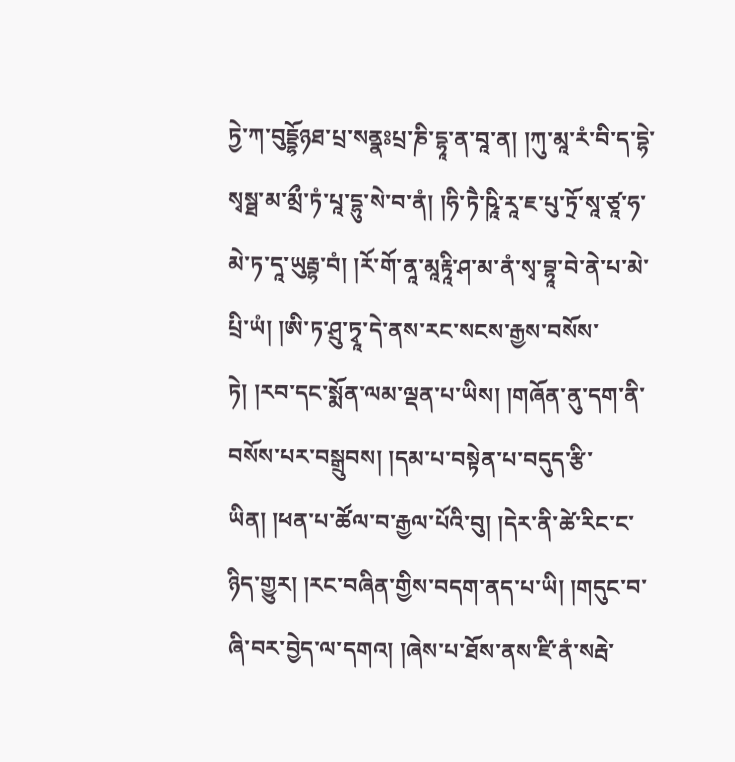ཏྱེ་ཀ་བུདྡྷོཉཐ་པྲ་སནྣཿཔྲ་ཎི་དྷཱ་ན་བཱ་ན། །ཀུ་མཱ་རཾ་བི་ད་དྷེ་སྭསྠ་མ་མྲྀ་ཏཾ་པཱ་དྷུ་སེ་བ་ནཾ། །ཧི་ཏཻ་ཥཱི་རཱ་ཇ་པུ་ཏྲོ་སཱ་ཙཱ་ཧ་མེ་ཏ་དཱ་ཡུརྦྷ་བཾ། །རོ་གོ་ནཱ་མཱརྟཱི་ཤ་མ་ནཾ་སྭ་བྷཱ་བེ་ནེ་པ་མེ་པྲི་ཡཾ། །ཨི་ཏ་ཤྲུ་ཏྭཱ་དེ་ནས་རང་སངས་རྒྱས་བསོས་ཏེ། །རབ་དང་སྨོན་ལམ་ལྡན་པ་ཡིས། །གཞོན་ནུ་དག་ནི་བསོས་པར་བསྒྲུབས། །དམ་པ་བསྟེན་པ་བདུད་རྩི་ཡིན། །ཕན་པ་ཚོལ་བ་རྒྱལ་པོའི་བུ། །དེར་ནི་ཚེ་རིང་ང་ཉིད་གྱུར། །རང་བཞིན་གྱིས་བདག་ནད་པ་ཡི། །གདུང་བ་ཞི་བར་བྱེད་ལ་དགའ། །ཞེས་པ་ཐོས་ནས་ཛི་ནཾ་སརྦེ་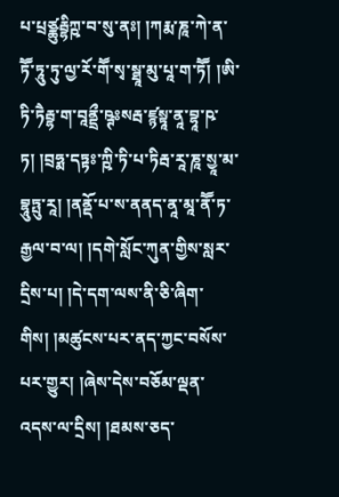པ་པྲཙྪུརྦྷིཀྵ་བ་སུ་ནཿ། །ཀརྨ་ཎཱ་ཀེ་ན་ཏཽ་ཏཱུ་ཏུ་ལྱ་རོ་གཽ་སྭ་སྠཱ་མུ་པཱ་ག་ཏཽ། །ཨི་ཏི་ཏཻརྦྷ་ག་བཱནྡྲྀ་ཥྚཿསརྦ་ཛྙསྟཱ་ནཱ་བྷཱ་ཥ་ཏ། །བྲཧྨ་དཏྟཿ་ཀྵི་ཏི་པ་ཏིརྦ་རཱ་ཎཱ་སྱཱ་མ་བྷཱུཏྤུ་རཱ། །ནནྡོ་པ་ས་ནནད་ནཱ་མཱ་ནཽ་ཏ་རྒྱལ་བ་ལ། །དགེ་སློང་ཀུན་གྱིས་སླར་དྲིས་པ། །དེ་དག་ལས་ནི་ཅི་ཞིག་གིས། །མཚུངས་པར་ནད་ཀྱང་བསོས་པར་གྱུར། །ཞེས་དེས་བཅོམ་ལྡན་འདས་ལ་དྲིས། །ཐམས་ཅད་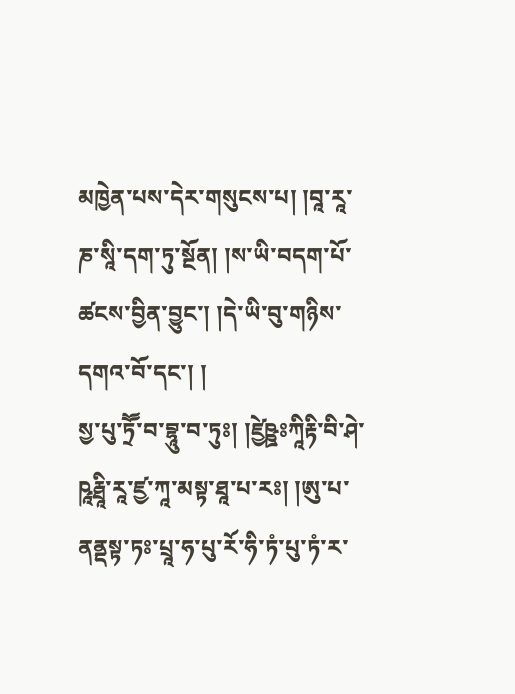མཁྱེན་པས་དེར་གསུངས་པ། །བཱ་རཱ་ཎ་སཱི་དག་ཏུ་སྔོན། །ས་ཡི་བདག་པོ་ཚངས་བྱིན་བྱུང་། །དེ་ཡི་བུ་གཉིས་དགའ་བོ་དང་། །
སྱ་པུ་ཏྲཽ་བ་བྷཱུ་བ་ཏུཿ། །ཛྱེཥྛཿཀཱིརྟི་བི་ཤེ་ཥཱརྠཱི་རཱ་ཛྱ་ཀཱ་མསྟ་ཐཱ་པ་རཿ། །ཨུ་པ་ནནྡསྟ་ཏཿ་པྲཱ་ཧ་པུ་རོ་ཧི་ཏཾ་པུ་ཏཾ་ར་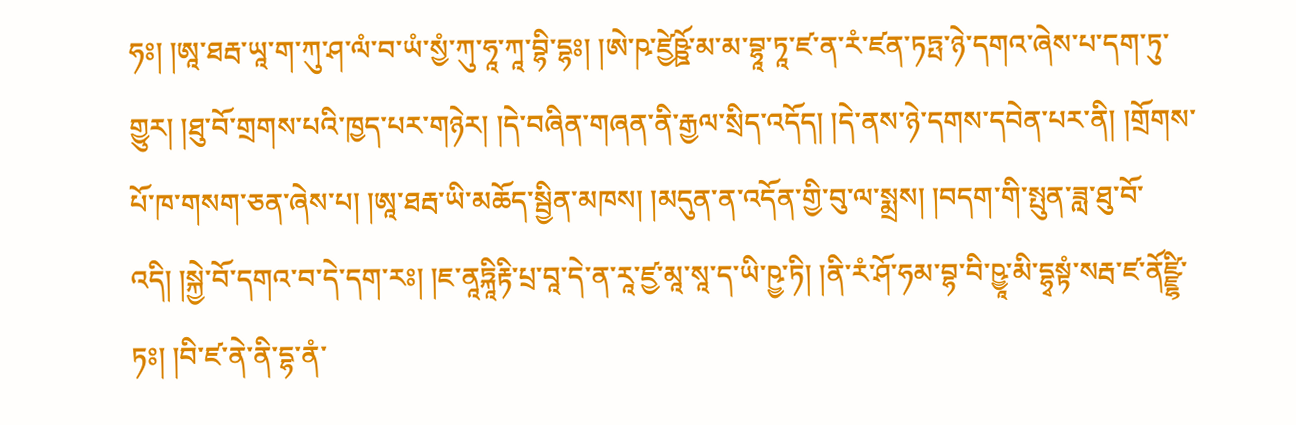ཧཿ། །ཨཱ་ཐརྦ་ཡཱ་ག་ཀུ་ཤ་ལཾ་བ་ཡཾ་སྱཾ་ཀུ་ཧཱ་ཀཱ་བྷི་དྷཿ། །ཨེ་ཥ་ཛྱེཥྛོ་མ་མ་བྷཱ་ཏཱ་ཛ་ན་རཾ་ཛན་ཏཏྤ་ཉེ་དགའ་ཞེས་པ་དག་ཏུ་གྱུར། །ཐུ་བོ་གྲགས་པའི་ཁྱད་པར་གཉེར། །དེ་བཞིན་གཞན་ནི་རྒྱལ་སྲིད་འདོད། །དེ་ནས་ཉེ་དགས་དབེན་པར་ནི། །གྲོགས་པོ་ཁ་གསག་ཅན་ཞེས་པ། །ཨཱ་ཐརྦ་ཡི་མཆོད་སྦྱིན་མཁས། །མདུན་ན་འདོན་གྱི་བུ་ལ་སྨྲས། །བདག་གི་སྤུན་ཟླ་ཐུ་བོ་འདི། །སྐྱེ་བོ་དགའ་བ་དེ་དག་རཿ། །ཇ་ནཱཏྐཱིརྟི་པྲ་བཱ་དེ་ན་རཱ་ཛྱ་མཱ་སཱ་ད་ཡི་ཥྱ་ཏི། །ནི་རཾ་ཤོ་ཧམ་བྷ་བི་ཥྱཱ་མི་དྷྭསྟཾ་སརྦ་ཛ་ནོཛྫྷི་ཏཿ། །བི་ཛ་ནེ་ནི་དྷ་ནཾ་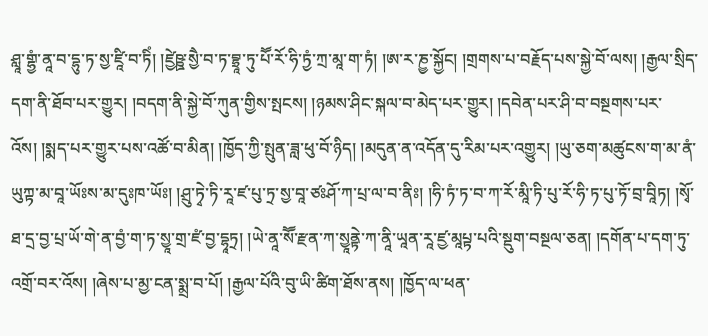ཤླཱ་གྷྱཾ་ནཱ་བ་དྷུ་ཏ་སྱ་ཛཱི་བ་ཏིཾ། །ཛྱེཥྛ་སྱཻ་བ་ཏ་བྷྲཱ་ཏུ་པཽ་རོ་ཧི་ཏྱཾ་ཀྲ་མཱ་ག་ཏཾ། །ཨ་ར་ཎྱ་སྐྱོང། །གྲགས་པ་བརྗོད་པས་སྐྱེ་བོ་ལས། །རྒྱལ་སྲིད་དག་ནི་ཐོབ་པར་གྱུར། །བདག་ནི་སྐྱེ་བོ་ཀུན་གྱིས་སྤངས། །ཉམས་ཤིང་སྐལ་བ་མེད་པར་གྱུར། །དབེན་པར་ཤི་བ་བསྔགས་པར་འོས། །སྨད་པར་གྱུར་པས་འཚོ་བ་མིན། །ཁྱོད་ཀྱི་སྤུན་ཟླ་ཕུ་བོ་ཉིད། །མདུན་ན་འདོན་དུ་རིམ་པར་འགྱུར། །ཡུ་ཅག་མཚུངས་ག་མ་ནཾ་ཡུཀྟ་མ་བཱ་ཡོཿས་མ་དུཿཁ་ཡོཿ། །ཤྲུ་ཏྭེ་ཏི་རཱ་ཛ་པུ་ཏྲ་སྱ་བཱ་ཙཿཤོ་ཀ་པྲ་ལ་བ་ནིཿ། །ཧི་ཏཾ་ཏ་བ་ཀ་རོ་མཱི་ཏི་པུ་རོ་ཧི་ཏ་པུ་ཏོ་བྲ་བཱིཏ། །སྭོ་ཐ་དྲ་བྱ་པྲ་ཡོ་གེ་ན་བྱཾ་ག་ཏ་སྱཱ་གྲ་ཛཾ་བྱ་དྷཱཏྲ། །ཡེ་ནཱ་སཽ་རྫན་ཀ་སྱཱནྟེ་ཀ་ནཱི་ཡཱན་རཱ་ཛྱ་མཱཔྟ་པའི་སྡུག་བསྔལ་ཅན། །དགོན་པ་དག་ཏུ་འགྲོ་བར་འོས། །ཞེས་པ་མྱ་ངན་སྨྲ་བ་པོ། །རྒྱལ་པོའི་བུ་ཡི་ཚིག་ཐོས་ནས། །ཁྱོད་ལ་ཕན་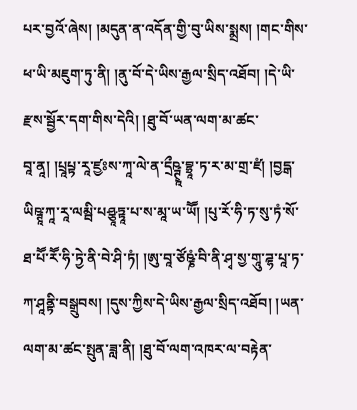པར་བྱའོ་ཞེས། །མདུན་ན་འདོན་གྱི་བུ་ཡིས་སྨྲས། །གང་གིས་ཕ་ཡི་མཇུག་ཏུ་ནི། །ནུ་བོ་དེ་ཡིས་རྒྱལ་སྲིད་འཐོབ། །དེ་ཡི་རྫས་སྦྱོར་དག་གིས་དེའི། །ཐུ་བོ་ཡན་ལག་མ་ཚང་
བཱ་ནཱ། །པྲཱཔྟ་རཱ་ཛྱཿས་ཀཱ་ལེ་ན་དྲྀཥྚྭཱ་བྷྲཱ་ཏ་ར་མ་གྲ་ཛཾ། །བྱདྒ་ཡིཥྚཱ་ཀཱ་རཱ་ལམྦི་པཤྩཱཏྟཱ་པ་ས་མཱ་ཡ་ཡཽ། །པུ་རོ་ཧི་ཏ་སུ་ཏཾ་སོ་ཐ་པཽ་རཽ་ཧི་ཏྱེ་ནི་བེ་ཤི་ཏཾ། །ཨུ་བཱ་ཙོཥྞཾ་བི་ནི་ཤྭ་སྱ་གཱུ་ཌྷ་པཱ་ཏ་ཀ་ཤཱནྟི་བསྒྲུབས། །དུས་ཀྱིས་དེ་ཡིས་རྒྱལ་སྲིད་འཐོབ། །ཡན་ལག་མ་ཚང་སྤུན་ཟླ་ནི། །ཐུ་བོ་ལག་འཁར་ལ་བརྟེན་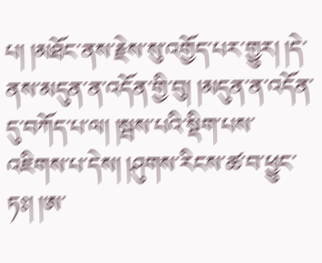པ། །མཐོང་ནས་རྗེས་སུ་འགྱོད་པར་གྱུར། །དེ་ནས་མདུན་ན་འདོན་གྱི་བུ། །མདུན་ན་འདོན་དུ་བཀོད་པ་ལ། །སྦས་པའི་སྡིག་པས་འཇིགས་པ་དེས། །ཤུགས་རིངས་ཚ་བ་ཕྱུང་ཏཿ། །ཨ་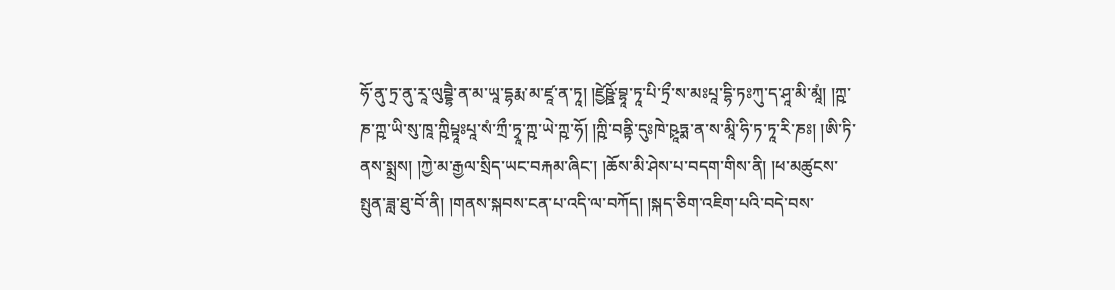ཧོ་ནུ་ཏྲ་ནུ་རཱ་ལུབྡྷཻ་ན་མ་ཡཱ་དྷརྨ་མ་ཛཱ་ན་ཏཱ། །ཛྱེཥྛོ་བྷཱ་ཏཱ་པི་ཏྲྀ་ས་མཿཔཱ་དྷི་ཏཿཀུ་ད་ཤཱ་མི་མཱཾ། །ཀྵ་ཎ་ཀྵ་ཡི་སུ་ཁཱ་ཀྵིཔྟཱཿཔཱ་སཾ་ཀྲྀ་ཏྭཱ་ཀྵ་ཡེ་ཀྵ་ཧོ། །ཀྵི་བནྟི་དུཿཁེ་ཥྭཱཏྨ་ན་ས་མཱི་ཧི་ཏ་ཏཱ་རི་ཎཿ། །ཨི་ཏི་ནས་སྨྲས། །ཀྱེ་མ་རྒྱལ་སྲིད་ཡང་བརྐམ་ཞིང་། །ཆོས་མི་ཤེས་པ་བདག་གིས་ནི། །ཕ་མཚུངས་སྤུན་ཟླ་ཐུ་བོ་ནི། །གནས་སྐབས་ངན་པ་འདི་ལ་བཀོད། །སྐད་ཅིག་འཇིག་པའི་བདེ་བས་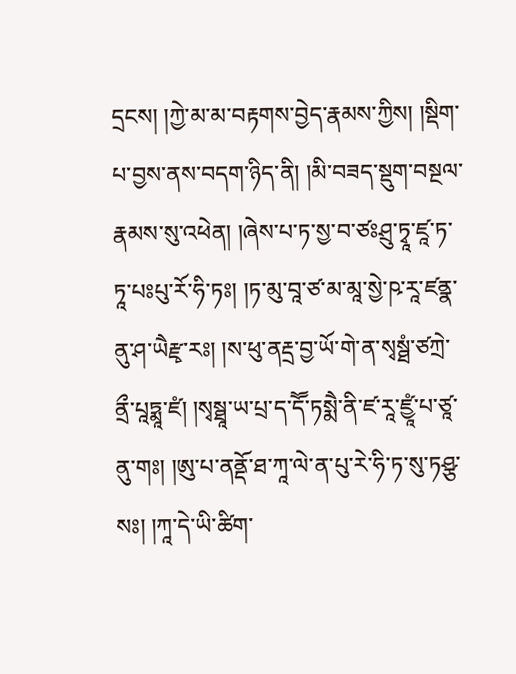དྲངས། །ཀྱེ་མ་མ་བརྟགས་བྱེད་རྣམས་ཀྱིས། །སྡིག་པ་བྱས་ནས་བདག་ཉིད་ནི། །མི་བཟད་སྡུག་བསྔལ་རྣམས་སུ་འཕེན། །ཞེས་པ་ཏ་སྱ་བ་ཙཿཤྲུ་ཏྭཱ་ཛཱ་ཏ་ཏཱ་པཿཔུ་རོ་ཧི་ཏཿ། །ཏ་མུ་བཱ་ཙ་མ་མཱ་སྱེ་ཥ་རཱ་ཛནྣ་ནུ་ཤ་ཡཻརྫྭ་རཿ། །ས་ཕུ་ནརྡྲ་བྱ་ཡོ་གེ་ན་སྭསྠཾ་ཙཀྲེ་ནྲྀ་པཱཏྨཱ་ཛཾ། །སྭསྠཱ་ཡ་པྲ་ད་དཽ་ཏསྨཻ་ནི་ཛ་རཱ་ཛྱཱཾ་པ་ཙཱ་ནུ་གཿ། །ཨུ་པ་ནནྡོ་ཐ་ཀཱ་ལེ་ན་པུ་རེ་ཧི་ཏ་སུ་ཏཤྩ་སཿ། །ཀཱ་དེ་ཡི་ཚིག་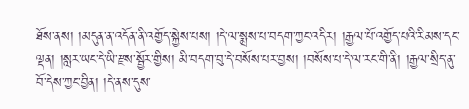ཐོས་ནས། །མདུན་ན་འདོན་ནི་འགྱོད་སྐྱེས་པས། །དེ་ལ་སྨྲས་པ་བདག་ཀྱང་འདིར། །རྒྱལ་པོ་འགྱོད་པའི་རིམས་དང་ལྡན། །སླར་ཡང་དེ་ཡི་རྫས་སྦྱོར་གྱིས། མི་བདག་བུ་དེ་བསོས་པར་བྱས། །བསོས་པ་དེ་ལ་རང་གི་ནི། །རྒྱལ་སྲིད་ནུ་བོ་དེས་ཀྱང་བྱིན། །དེ་ནས་དུས་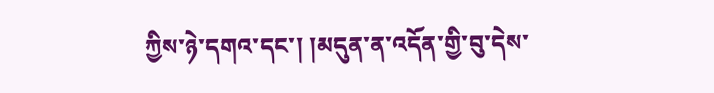ཀྱིས་ཉེ་དགའ་དང་། །མདུན་ན་འདོན་གྱི་བུ་དེས་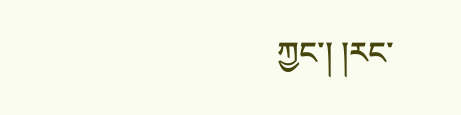ཀྱང་། །རང་